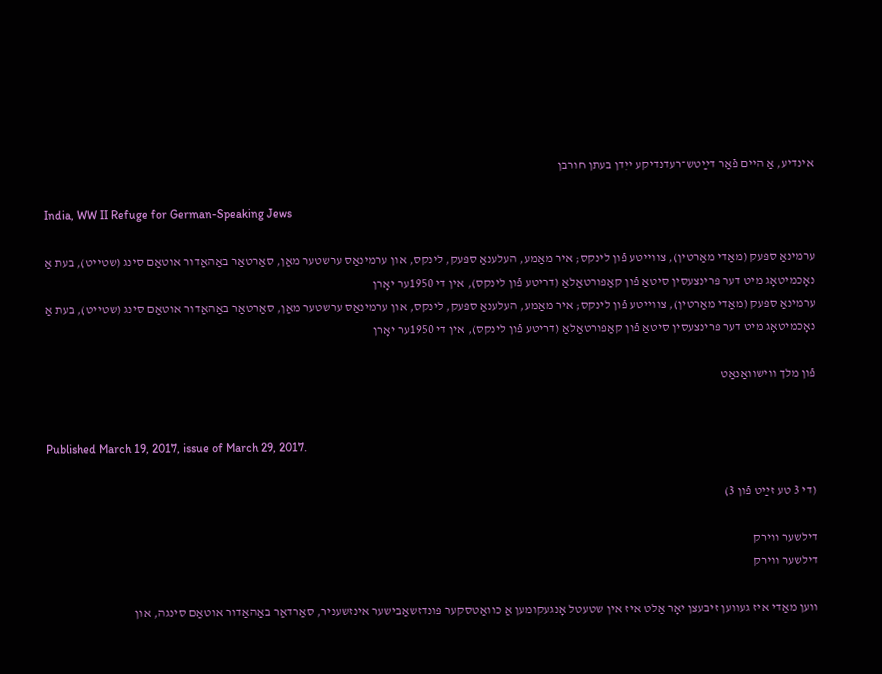אינדיע, אַ היים פֿאַר דײַטש־רעדנדיקע ייִדן בעתן חורבן

India, WW II Refuge for German-Speaking Jews

ערמינאַ ספּעק (מאַדי מאַרטין), צווייטע פֿון לינקס; איר מאַמע, העלענאַ ספּעק, לינקס, און ערמינאַס ערשטער מאַן, סאַרטאַר באַהאַדור אוטאַם סינג (שטייט), בעת אַ נאָכמיטאָג מיט דער פּרינצעסין סיטאַ פֿון קאַפּורטאַלאַ (דריטע פֿון לינקס), אין די 1950ער יאָרן
ערמינאַ ספּעק (מאַדי מאַרטין), צווייטע פֿון לינקס; איר מאַמע, העלענאַ ספּעק, לינקס, און ערמינאַס ערשטער מאַן, סאַרטאַר באַהאַדור אוטאַם סינג (שטייט), בעת אַ נאָכמיטאָג מיט דער פּרינצעסין סיטאַ פֿון קאַפּורטאַלאַ (דריטע פֿון לינקס), אין די 1950ער יאָרן

פֿון מלך ווישוואַנאַט


Published March 19, 2017, issue of March 29, 2017.

(די 3 טע זײַט פֿון 3)

דילשער ווירק
דילשער ווירק

ווען מאַדי איז געווען זיבעצן יאָר אַלט איז אין שטעטל אָנגעקומען אַ כוואַטסקער פּונדזשאַבישער אינזשעניר, סאַרדאַר באַהאַדור אוטאַם סינגה, און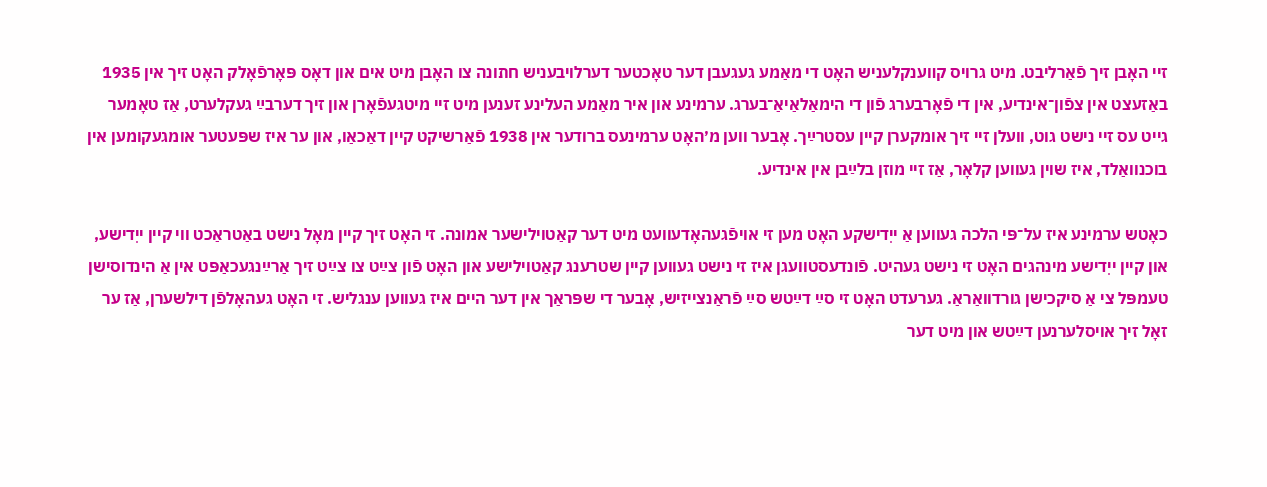זיי האָבן זיך פֿאַרליבט. מיט גרויס קװענקלעניש האָט די מאַמע געגעבן דער טאָכטער דערלויבעניש חתונה צו האָבן מיט אים און דאָס פּאָרפֿאָלק האָט זיך אין 1935 באַזעצט אין צפֿון־אינדיע, אין די פֿאָרבערג פֿון די הימאַלאַיאַ־בערג. ערמינע און איר מאַמע העלינע זענען מיט זיי מיטגעפֿאָרן און זיך דערבײַ געקלערט, אַז טאָמער גייט עס זיי נישט גוט, וועלן זיי זיך אומקערן קיין עסטרײַך. אָבער ווען מ׳האָט ערמינעס ברודער אין 1938 פֿאַרשיקט קיין דאַכאַו, און ער איז שפּעטער אומגעקומען אין בוכנוואַלד, איז שוין געווען קלאָר, אַז זיי מוזן בלײַבן אין אינדיע.

כאָטש ערמינע איז על־פּי הלכה געווען אַ ייִדישקע האָט מען זי אויפֿגעהאָדעוועט מיט דער קאַטוילישער אמונה. זי האָט זיך קיין מאָל נישט באַטראַכט ווי קיין ייִדישע, און קיין ייִדישע מינהגים האָט זי נישט געהיט. פֿונדעסטוועגן איז זי נישט געווען קיין שטרענג קאַטוילישע און האָט פֿון צײַט צו צײַט זיך אַרײַנגעכאַפּט אין אַ הינדוסישן טעמפּל צי אַ סיקכישן גורדוואַראַ. גערעדט האָט זי סײַ דײַטש סײַ פֿראַנצייזיש, אָבער די שפּראַך אין דער היים איז געווען ענגליש. זי האָט געהאָלפֿן דילשערן, אַז ער זאָל זיך אויסלערנען דײַטש און מיט דער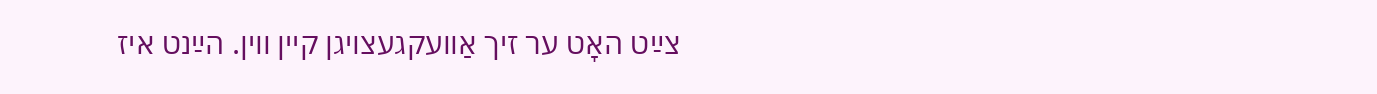צײַט האָט ער זיך אַוועקגעצויגן קיין ווין. הײַנט איז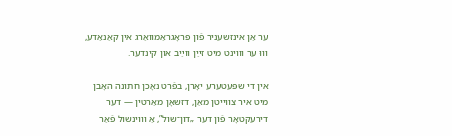ער אַן אינזשעניר פֿון פּראָגראַמוואַרג אין קאַנאַדע, וווּ ער וווינט מיט זײַן ווײַב און קינדער.

אין די שפּעטערע יאָרן, בפֿרט נאָכן חתונה האָבן מיט איר צווייטן מאַן, דזשאָן מאַרטין — דער דירעקטאָר פֿון דער „דון־שול”, אַ וווינשול פֿאַר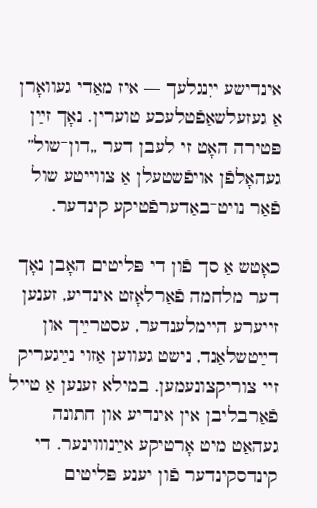אינדישע ייִנגלעך — איז מאַדי געוואָרן אַ געזעלשאַפֿטלעכע טוערין. נאָך זײַן פּטירה האָט זי לעבן דער „דון־שול” געהאָלפֿן אויפֿשטעלן אַ צווייטע שול פֿאַר נויט־באַדערפֿטיקע קינדער.

כאָטש אַ סך פֿון די פּליטים האָבן נאָך דער מלחמה פֿאַרלאָזט אינדיע, זענען זייערע היימלענדער, עסטרײַך און דײַטשלאַנד, נישט געווען אַזוי נײַגעריק זיי צוריקצונעמען. במילא זענען אַ טייל פֿאַרבליבן אין אינדיע און חתונה געהאַט מיט אָרטיקע אײַנוווינער. די קינדסקינדער פֿון יענע פּליטים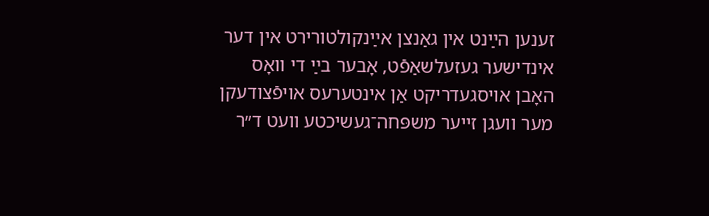זענען הײַנט אין גאַנצן אײַנקולטורירט אין דער אינדישער געזעלשאַפֿט, אָבער בײַ די וואָס האָבן אויסגעדריקט אַן אינטערעס אויפֿצודעקן מער וועגן זייער משפּחה־געשיכטע וועט ד״ר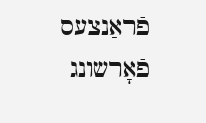פֿראַנצעס פֿאָרשונג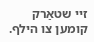זיי שטאַרק קומען צו הילף.